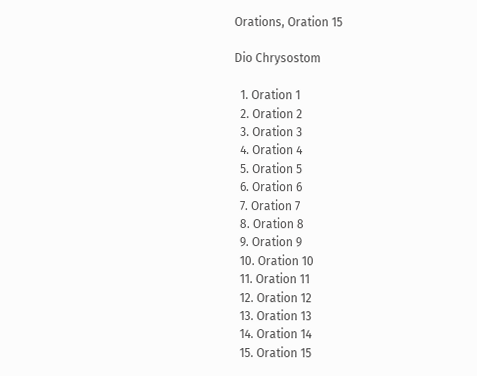Orations, Oration 15

Dio Chrysostom

  1. Oration 1
  2. Oration 2
  3. Oration 3
  4. Oration 4
  5. Oration 5
  6. Oration 6
  7. Oration 7
  8. Oration 8
  9. Oration 9
  10. Oration 10
  11. Oration 11
  12. Oration 12
  13. Oration 13
  14. Oration 14
  15. Oration 15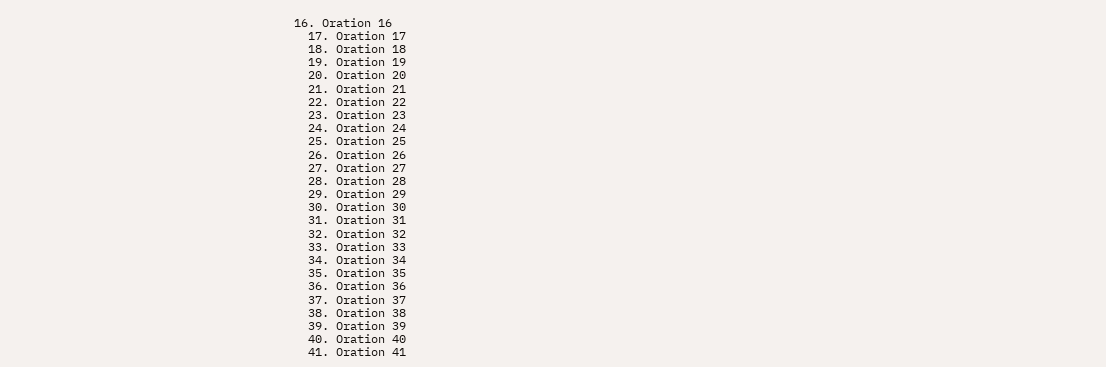16. Oration 16
  17. Oration 17
  18. Oration 18
  19. Oration 19
  20. Oration 20
  21. Oration 21
  22. Oration 22
  23. Oration 23
  24. Oration 24
  25. Oration 25
  26. Oration 26
  27. Oration 27
  28. Oration 28
  29. Oration 29
  30. Oration 30
  31. Oration 31
  32. Oration 32
  33. Oration 33
  34. Oration 34
  35. Oration 35
  36. Oration 36
  37. Oration 37
  38. Oration 38
  39. Oration 39
  40. Oration 40
  41. Oration 41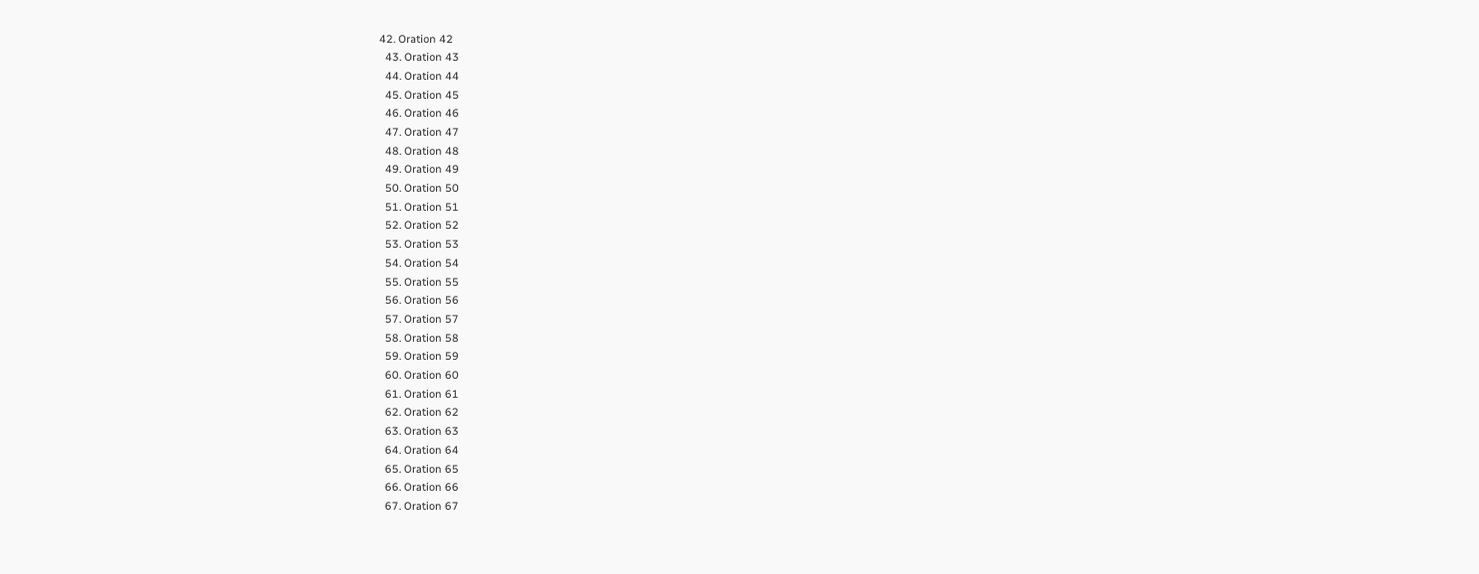42. Oration 42
  43. Oration 43
  44. Oration 44
  45. Oration 45
  46. Oration 46
  47. Oration 47
  48. Oration 48
  49. Oration 49
  50. Oration 50
  51. Oration 51
  52. Oration 52
  53. Oration 53
  54. Oration 54
  55. Oration 55
  56. Oration 56
  57. Oration 57
  58. Oration 58
  59. Oration 59
  60. Oration 60
  61. Oration 61
  62. Oration 62
  63. Oration 63
  64. Oration 64
  65. Oration 65
  66. Oration 66
  67. Oration 67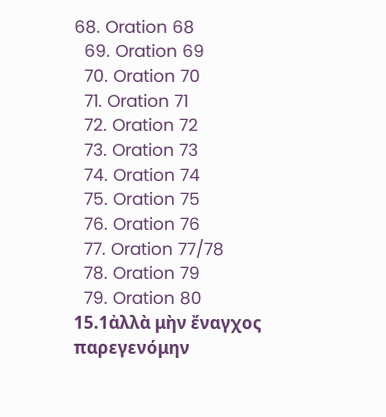68. Oration 68
  69. Oration 69
  70. Oration 70
  71. Oration 71
  72. Oration 72
  73. Oration 73
  74. Oration 74
  75. Oration 75
  76. Oration 76
  77. Oration 77/78
  78. Oration 79
  79. Oration 80
15.1ἀλλὰ μὴν ἔναγχος παρεγενόμην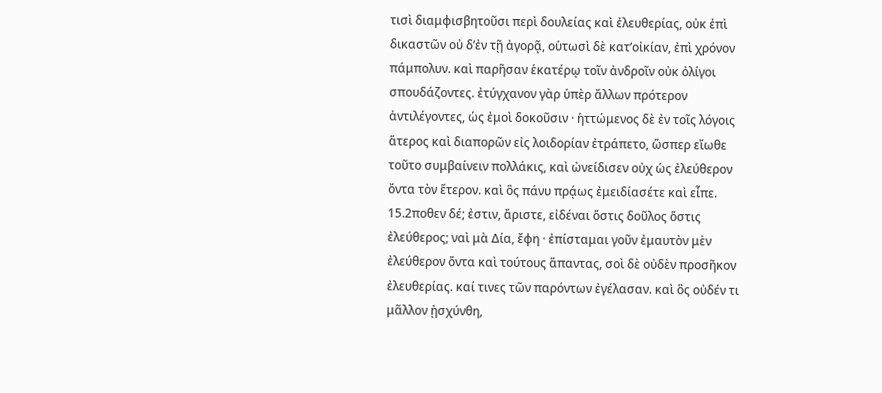τισὶ διαμφισβητοῦσι περὶ δουλείας καὶ ἐλευθερίας, οὐκ ἐπὶ δικαστῶν οὐ δ’ἐν τῇ ἀγορᾷ, οὑτωσὶ δὲ κατ’οἰκίαν, ἐπὶ χρόνον πάμπολυν. καὶ παρῆσαν ἑκατέρῳ τοῖν ἀνδροῖν οὐκ ὀλίγοι σπουδάζοντες. ἐτύγχανον γὰρ ὑπὲρ ἄλλων πρότερον ἀντιλέγοντες, ὡς ἐμοὶ δοκοῦσιν · ἡττώμενος δὲ ἐν τοῖς λόγοις ἅτερος καὶ διαπορῶν εἰς λοιδορίαν ἐτράπετο, ὥσπερ εἴωθε τοῦτο συμβαίνειν πολλάκις, καὶ ὠνείδισεν οὐχ ὡς ἐλεύθερον ὄντα τὸν ἕτερον. καὶ ὃς πάνυ πρᾴως ἐμειδίασέτε καὶ εἶπε.
15.2ποθεν δέ; ἐστιν, ἄριστε, εἰδέναι ὅστις δοῦλος ὅστις ἐλεύθερος; ναὶ μὰ Δία, ἔφη · ἐπίσταμαι γοῦν ἐμαυτὸν μὲν ἐλεύθερον ὄντα καὶ τούτους ἅπαντας, σοὶ δὲ οὐδὲν προσῆκον ἐλευθερίας. καί τινες τῶν παρόντων ἐγέλασαν. καὶ ὃς οὐδέν τι μᾶλλον ᾐσχύνθη,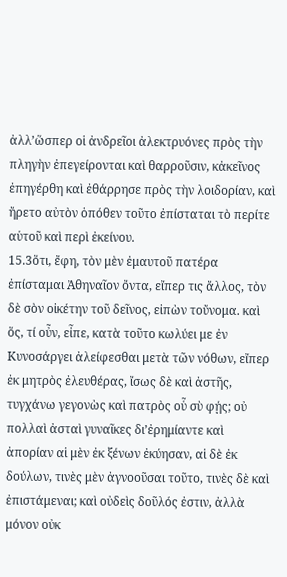ἀλλ’ὥσπερ οἱ ἀνδρεῖοι ἀλεκτρυόνες πρὸς τὴν πληγὴν ἐπεγείρονται καὶ θαρροῦσιν, κἀκεῖνος ἐπηγέρθη καὶ ἐθάρρησε πρὸς τὴν λοιδορίαν, καὶ ἤρετο αὐτὸν ὁπόθεν τοῦτο ἐπίσταται τὸ περίτε αὑτοῦ καὶ περὶ ἐκείνου.
15.3ὅτι, ἔφη, τὸν μὲν ἐμαυτοῦ πατέρα ἐπίσταμαι Ἀθηναῖον ὄντα, εἴπερ τις ἄλλος, τὸν δὲ σὸν οἰκέτην τοῦ δεῖνος, εἰπὼν τοὔνομα. καὶ ὅς, τί οὖν, εἶπε, κατὰ τοῦτο κωλύει με ἐν Κυνοσάργει ἀλείφεσθαι μετὰ τῶν νόθων, εἴπερ ἐκ μητρὸς ἐλευθέρας, ἴσως δὲ καὶ ἀστῆς, τυγχάνω γεγονὼς καὶ πατρὸς οὗ σὺ φῄς; οὐ πολλαὶ ἀσταὶ γυναῖκες δι’ἐρημίαντε καὶ ἀπορίαν αἱ μὲν ἐκ ξένων ἐκύησαν, αἱ δὲ ἐκ δούλων, τινὲς μὲν ἀγνοοῦσαι τοῦτο, τινὲς δὲ καὶ ἐπιστάμεναι; καὶ οὐδεὶς δοῦλός ἐστιν, ἀλλὰ μόνον οὐκ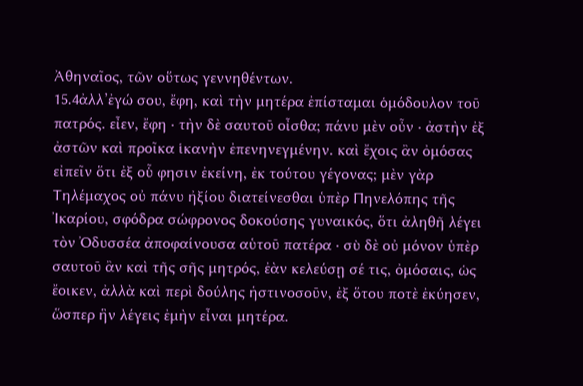Ἀθηναῖος, τῶν οὕτως γεννηθέντων.
15.4ἀλλ’ἐγώ σου, ἔφη, καὶ τὴν μητέρα ἐπίσταμαι ὁμόδουλον τοῦ πατρός. εἶεν, ἔφη · τὴν δὲ σαυτοῦ οἶσθα; πάνυ μὲν οὖν · ἀστὴν ἐξ ἀστῶν καὶ προῖκα ἱκανὴν ἐπενηνεγμένην. καὶ ἔχοις ἂν ὀμόσας εἰπεῖν ὅτι ἐξ οὗ φησιν ἐκείνη, ἐκ τούτου γέγονας; μὲν γὰρ Τηλέμαχος οὐ πάνυ ἠξίου διατείνεσθαι ὑπὲρ Πηνελόπης τῆς Ἰκαρίου, σφόδρα σώφρονος δοκούσης γυναικός, ὅτι ἀληθῆ λέγει τὸν Ὀδυσσέα ἀποφαίνουσα αὑτοῦ πατέρα · σὺ δὲ οὐ μόνον ὑπὲρ σαυτοῦ ἂν καὶ τῆς σῆς μητρός, ἐὰν κελεύσῃ σέ τις, ὀμόσαις, ὡς ἔοικεν, ἀλλὰ καὶ περὶ δούλης ἡστινοσοῦν, ἐξ ὅτου ποτὲ ἐκύησεν, ὥσπερ ἣν λέγεις ἐμὴν εἶναι μητέρα.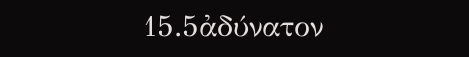15.5ἀδύνατον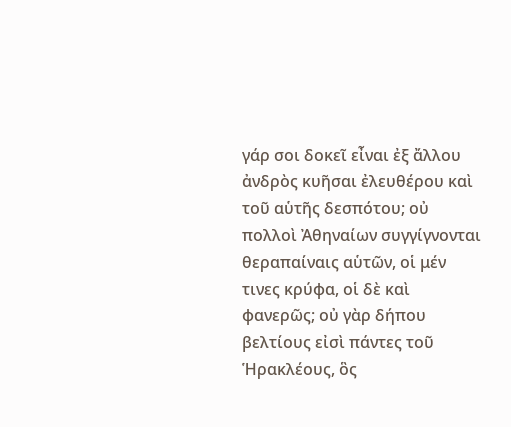γάρ σοι δοκεῖ εἶναι ἐξ ἄλλου ἀνδρὸς κυῆσαι ἐλευθέρου καὶ τοῦ αὑτῆς δεσπότου; οὐ πολλοὶ Ἀθηναίων συγγίγνονται θεραπαίναις αὑτῶν, οἱ μέν τινες κρύφα, οἱ δὲ καὶ φανερῶς; οὐ γὰρ δήπου βελτίους εἰσὶ πάντες τοῦ Ἡρακλέους, ὃς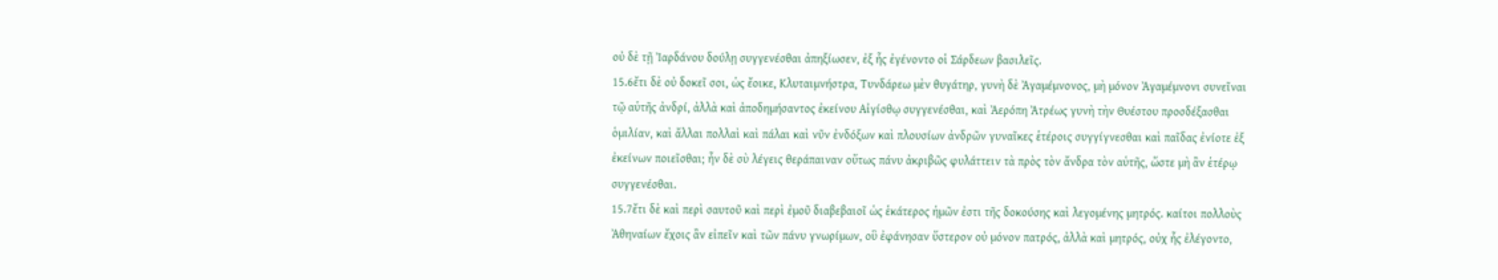οὐ δὲ τῇ Ἰαρδάνου δούλῃ συγγενέσθαι ἀπηξίωσεν, ἐξ ἧς ἐγένοντο οἱ Σάρδεων βασιλεῖς.
15.6ἔτι δὲ οὐ δοκεῖ σοι, ὡς ἔοικε, Κλυταιμνήστρα, Τυνδάρεω μὲν θυγάτηρ, γυνὴ δὲ Ἀγαμέμνονος, μὴ μόνον Ἀγαμέμνονι συνεῖναι τῷ αὑτῆς ἀνδρί, ἀλλὰ καὶ ἀποδημήσαντος ἐκείνου Αἰγίσθῳ συγγενέσθαι, καὶ Ἀερόπη Ἀτρέως γυνὴ τὴν Θυέστου προσδέξασθαι ὁμιλίαν, καὶ ἄλλαι πολλαὶ καὶ πάλαι καὶ νῦν ἐνδόξων καὶ πλουσίων ἀνδρῶν γυναῖκες ἑτέροις συγγίγνεσθαι καὶ παῖδας ἐνίοτε ἐξ ἐκείνων ποιεῖσθαι; ἦν δὲ σὺ λέγεις θεράπαιναν οὕτως πάνυ ἀκριβῶς φυλάττειν τὰ πρὸς τὸν ἄνδρα τὸν αὑτῆς, ὥστε μὴ ἂν ἑτέρῳ συγγενέσθαι.
15.7ἔτι δὲ καὶ περὶ σαυτοῦ καὶ περὶ ἐμοῦ διαβεβαιοῖ ὡς ἑκάτερος ἡμῶν ἐστι τῆς δοκούσης καὶ λεγομένης μητρός. καίτοι πολλοὺς Ἀθηναίων ἔχοις ἂν εἰπεῖν καὶ τῶν πάνυ γνωρίμων, οὓ ἐφάνησαν ὕστερον οὐ μόνον πατρός, ἀλλὰ καὶ μητρός, οὐχ ἧς ἐλέγοντο,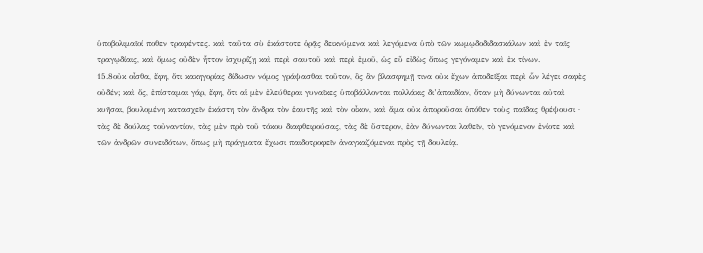ὑποβολιμαῖοί ποθεν τραφέντες. καὶ ταῦτα σὺ ἑκάστοτε ὁρᾷς δεικνύμενα καὶ λεγόμενα ὑπὸ τῶν κωμῳδοδιδασκάλων καὶ ἐν ταῖς τραγῳδίαις, καὶ ὅμως οὐδὲν ἧττον ἰσχυρίζῃ καὶ περὶ σαυτοῦ καὶ περὶ ἐμοῦ, ὡς εὖ εἰδὼς ὅπως γεγόναμεν καὶ ἐκ τίνων.
15.8οὐκ οἶσθα, ἔφη, ὅτι κακηγορίας δίδωσιν νόμος γράψασθαι τοῦτον, ὃς ἂν βλασφημῇ τινα οὐκ ἔχων ἀποδεῖξαι περὶ ὧν λέγει σαφὲς οὐδέν; καὶ ὅς, ἐπίσταμαι γάρ, ἔφη, ὅτι αἱ μὲν ἐλεύθεραι γυναῖκες ὑποβάλλονται πολλάκις δι’ἀπαιδίαν, ὅταν μὴ δύνωνται αὐταὶ κυῆσαι, βουλομένη κατασχεῖν ἑκάστη τὸν ἄνδρα τὸν ἑαυτῆς καὶ τὸν οἶκον, καὶ ἅμα οὐκ ἀποροῦσαι ὁπόθεν τοὺς παῖδας θρέψουσι · τὰς δὲ δούλας τοὐναντίον, τὰς μὲν πρὸ τοῦ τόκου διαφθειρούσας, τὰς δὲ ὕστερον, ἐὰν δύνωνται λαθεῖν, τὸ γενόμενον ἐνίοτε καὶ τῶν ἀνδρῶν συνειδότων, ὅπως μὴ πράγματα ἔχωσι παιδοτροφεῖν ἀναγκαζόμεναι πρὸς τῇ δουλείᾳ.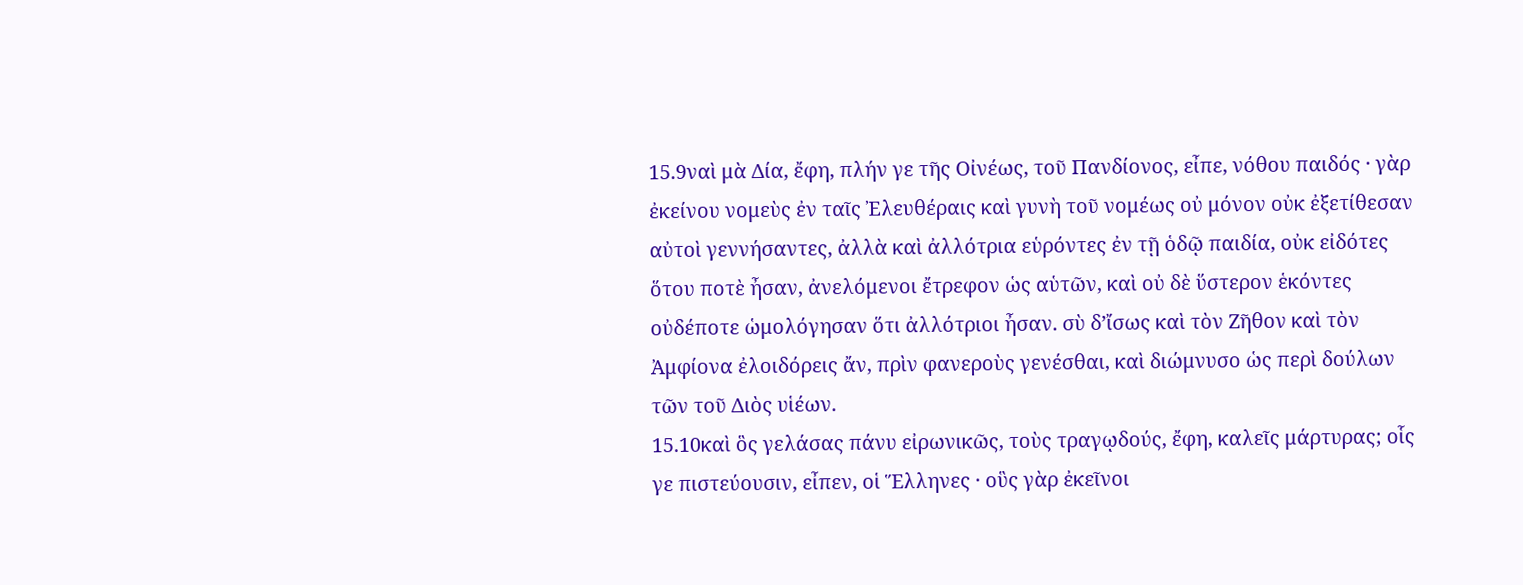15.9ναὶ μὰ Δία, ἔφη, πλήν γε τῆς Οἰνέως, τοῦ Πανδίονος, εἶπε, νόθου παιδός · γὰρ ἐκείνου νομεὺς ἐν ταῖς Ἐλευθέραις καὶ γυνὴ τοῦ νομέως οὐ μόνον οὐκ ἐξετίθεσαν αὐτοὶ γεννήσαντες, ἀλλὰ καὶ ἀλλότρια εὑρόντες ἐν τῇ ὁδῷ παιδία, οὐκ εἰδότες ὅτου ποτὲ ἦσαν, ἀνελόμενοι ἔτρεφον ὡς αὑτῶν, καὶ οὐ δὲ ὕστερον ἑκόντες οὐδέποτε ὡμολόγησαν ὅτι ἀλλότριοι ἦσαν. σὺ δ’ἴσως καὶ τὸν Ζῆθον καὶ τὸν Ἀμφίονα ἐλοιδόρεις ἄν, πρὶν φανεροὺς γενέσθαι, καὶ διώμνυσο ὡς περὶ δούλων τῶν τοῦ Διὸς υἱέων.
15.10καὶ ὃς γελάσας πάνυ εἰρωνικῶς, τοὺς τραγῳδούς, ἔφη, καλεῖς μάρτυρας; οἷς γε πιστεύουσιν, εἶπεν, οἱ Ἕλληνες · οὓς γὰρ ἐκεῖνοι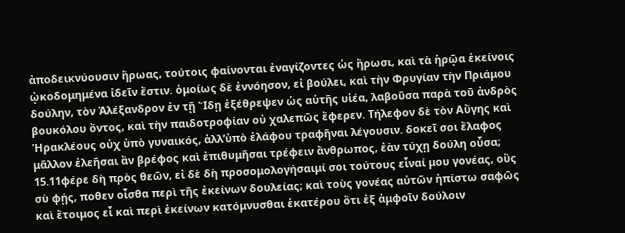ἀποδεικνύουσιν ἥρωας, τούτοις φαίνονται ἐναγίζοντες ὡς ἥρωσι, καὶ τὰ ἡρῷα ἐκείνοις ᾠκοδομημένα ἰδεῖν ἔστιν. ὁμοίως δὲ ἐννόησον, εἰ βούλει, καὶ τὴν Φρυγίαν τὴν Πριάμου δούλην, τὸν Ἀλέξανδρον ἐν τῇ Ἴδῃ ἐξέθρεψεν ὡς αὑτῆς υἱέα, λαβοῦσα παρὰ τοῦ ἀνδρὸς βουκόλου ὄντος, καὶ τὴν παιδοτροφίαν οὐ χαλεπῶς ἔφερεν. Τήλεφον δὲ τὸν Αὔγης καὶ Ἡρακλέους οὐχ ὑπὸ γυναικός, ἀλλ’ὑπὸ ἐλάφου τραφῆναι λέγουσιν. δοκεῖ σοι ἔλαφος μᾶλλον ἐλεῆσαι ἂν βρέφος καὶ ἐπιθυμῆσαι τρέφειν ἄνθρωπος, ἐὰν τύχῃ δούλη οὖσα;
15.11φέρε δὴ πρὸς θεῶν, εἰ δὲ δὴ προσομολογήσαιμί σοι τούτους εἶναί μου γονέας, οὓς σὺ φῄς, ποθεν οἶσθα περὶ τῆς ἐκείνων δουλείας; καὶ τοὺς γονέας αὐτῶν ἠπίστω σαφῶς καὶ ἕτοιμος εἶ καὶ περὶ ἐκείνων κατόμνυσθαι ἑκατέρου ὅτι ἐξ ἀμφοῖν δούλοιν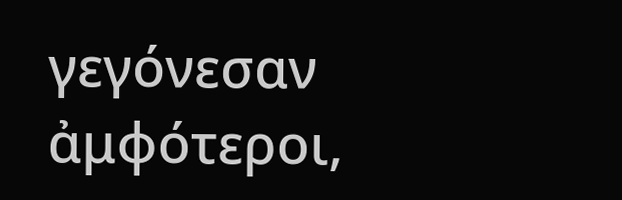γεγόνεσαν ἀμφότεροι,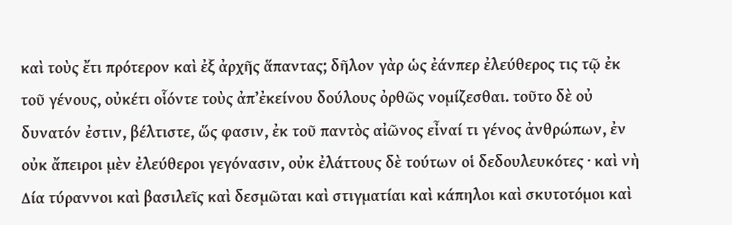καὶ τοὺς ἔτι πρότερον καὶ ἐξ ἀρχῆς ἅπαντας; δῆλον γὰρ ὡς ἐάνπερ ἐλεύθερος τις τῷ ἐκ τοῦ γένους, οὐκέτι οἷόντε τοὺς ἀπ’ἐκείνου δούλους ὀρθῶς νομίζεσθαι. τοῦτο δὲ οὐ δυνατόν ἐστιν, βέλτιστε, ὥς φασιν, ἐκ τοῦ παντὸς αἰῶνος εἶναί τι γένος ἀνθρώπων, ἐν οὐκ ἄπειροι μὲν ἐλεύθεροι γεγόνασιν, οὐκ ἐλάττους δὲ τούτων οἱ δεδουλευκότες · καὶ νὴ Δία τύραννοι καὶ βασιλεῖς καὶ δεσμῶται καὶ στιγματίαι καὶ κάπηλοι καὶ σκυτοτόμοι καὶ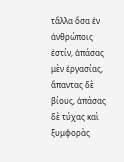τἄλλα ὅσα ἐν ἀνθρώποις ἐστίν, ἁπάσας μὲν ἐργασίας, ἅπαντας δὲ βίους, ἁπάσας δὲ τύχας καὶ ξυμφορὰς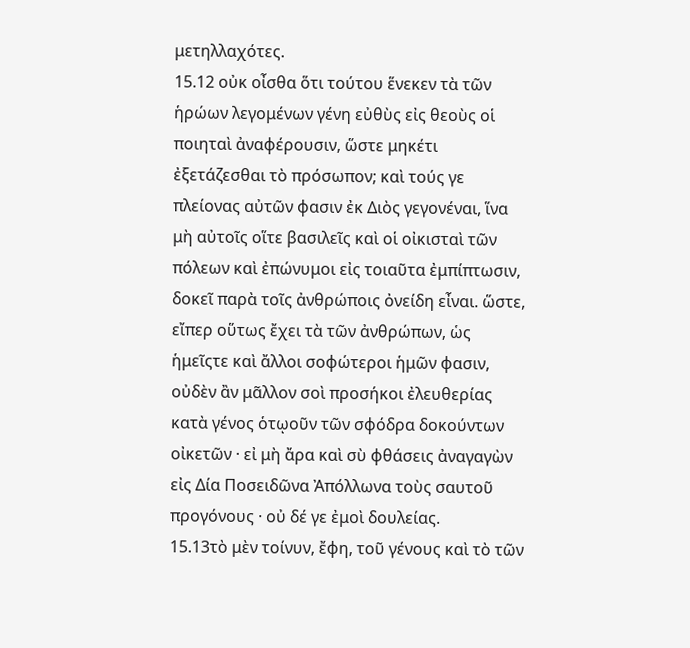μετηλλαχότες.
15.12 οὐκ οἶσθα ὅτι τούτου ἕνεκεν τὰ τῶν ἡρώων λεγομένων γένη εὐθὺς εἰς θεοὺς οἱ ποιηταὶ ἀναφέρουσιν, ὥστε μηκέτι ἐξετάζεσθαι τὸ πρόσωπον; καὶ τούς γε πλείονας αὐτῶν φασιν ἐκ Διὸς γεγονέναι, ἵνα μὴ αὐτοῖς οἵτε βασιλεῖς καὶ οἱ οἰκισταὶ τῶν πόλεων καὶ ἐπώνυμοι εἰς τοιαῦτα ἐμπίπτωσιν, δοκεῖ παρὰ τοῖς ἀνθρώποις ὀνείδη εἶναι. ὥστε, εἴπερ οὕτως ἔχει τὰ τῶν ἀνθρώπων, ὡς ἡμεῖςτε καὶ ἄλλοι σοφώτεροι ἡμῶν φασιν, οὐδὲν ἂν μᾶλλον σοὶ προσήκοι ἐλευθερίας κατὰ γένος ὁτῳοῦν τῶν σφόδρα δοκούντων οἰκετῶν · εἰ μὴ ἄρα καὶ σὺ φθάσεις ἀναγαγὼν εἰς Δία Ποσειδῶνα Ἀπόλλωνα τοὺς σαυτοῦ προγόνους · οὐ δέ γε ἐμοὶ δουλείας.
15.13τὸ μὲν τοίνυν, ἔφη, τοῦ γένους καὶ τὸ τῶν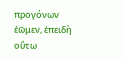προγόνων ἐῶμεν, ἐπειδὴ οὕτω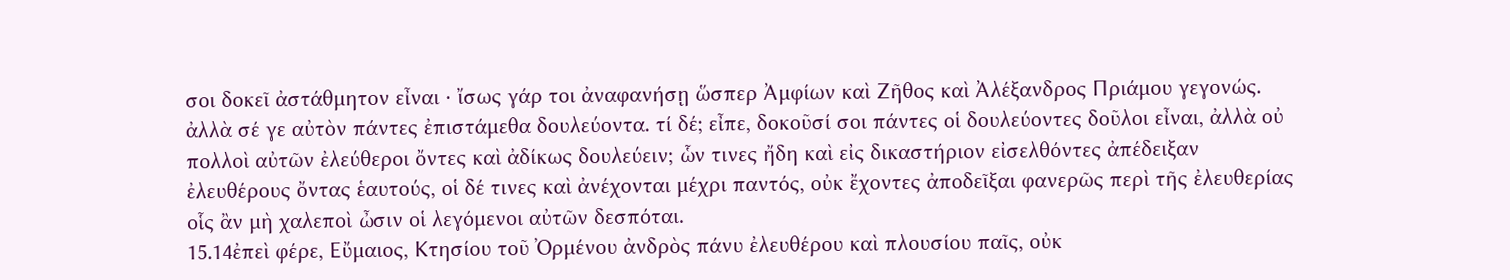σοι δοκεῖ ἀστάθμητον εἶναι · ἴσως γάρ τοι ἀναφανήσῃ ὥσπερ Ἀμφίων καὶ Ζῆθος καὶ Ἀλέξανδρος Πριάμου γεγονώς. ἀλλὰ σέ γε αὐτὸν πάντες ἐπιστάμεθα δουλεύοντα. τί δέ; εἶπε, δοκοῦσί σοι πάντες οἱ δουλεύοντες δοῦλοι εἶναι, ἀλλὰ οὐ πολλοὶ αὐτῶν ἐλεύθεροι ὄντες καὶ ἀδίκως δουλεύειν; ὧν τινες ἤδη καὶ εἰς δικαστήριον εἰσελθόντες ἀπέδειξαν ἐλευθέρους ὄντας ἑαυτούς, οἱ δέ τινες καὶ ἀνέχονται μέχρι παντός, οὐκ ἔχοντες ἀποδεῖξαι φανερῶς περὶ τῆς ἐλευθερίας οἷς ἂν μὴ χαλεποὶ ὦσιν οἱ λεγόμενοι αὐτῶν δεσπόται.
15.14ἐπεὶ φέρε, Εὔμαιος, Κτησίου τοῦ Ὀρμένου ἀνδρὸς πάνυ ἐλευθέρου καὶ πλουσίου παῖς, οὐκ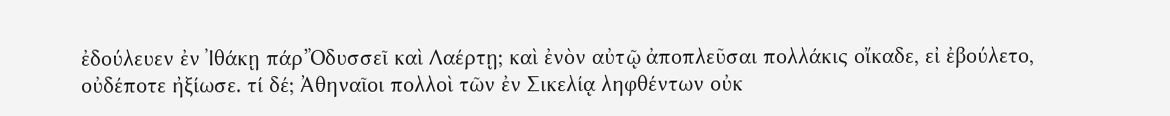ἐδούλευεν ἐν Ἰθάκῃ πάρ’Ὀδυσσεῖ καὶ Λαέρτῃ; καὶ ἐνὸν αὐτῷ ἀποπλεῦσαι πολλάκις οἴκαδε, εἰ ἐβούλετο, οὐδέποτε ἠξίωσε. τί δέ; Ἀθηναῖοι πολλοὶ τῶν ἐν Σικελίᾳ ληφθέντων οὐκ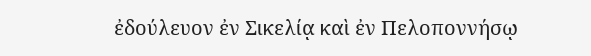ἐδούλευον ἐν Σικελίᾳ καὶ ἐν Πελοποννήσῳ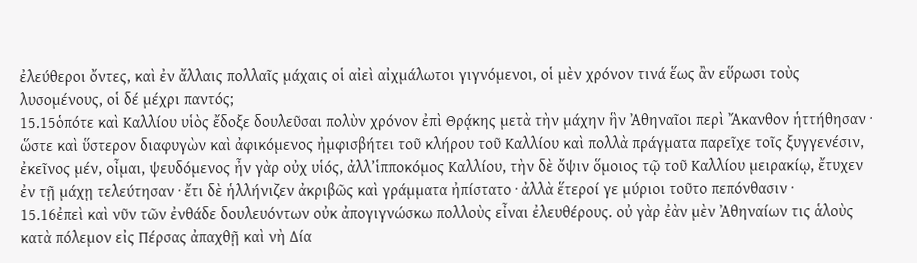ἐλεύθεροι ὄντες, καὶ ἐν ἄλλαις πολλαῖς μάχαις οἱ αἰεὶ αἰχμάλωτοι γιγνόμενοι, οἱ μὲν χρόνον τινά ἕως ἂν εὕρωσι τοὺς λυσομένους, οἱ δέ μέχρι παντός;
15.15ὁπότε καὶ Καλλίου υἱὸς ἔδοξε δουλεῦσαι πολὺν χρόνον ἐπὶ Θρᾴκης μετὰ τὴν μάχην ἣν Ἀθηναῖοι περὶ Ἄκανθον ἡττήθησαν · ὥστε καὶ ὕστερον διαφυγὼν καὶ ἀφικόμενος ἠμφισβήτει τοῦ κλήρου τοῦ Καλλίου καὶ πολλὰ πράγματα παρεῖχε τοῖς ξυγγενέσιν, ἐκεῖνος μέν, οἶμαι, ψευδόμενος ἦν γὰρ οὐχ υἱός, ἀλλ’ἱπποκόμος Καλλίου, τὴν δὲ ὄψιν ὅμοιος τῷ τοῦ Καλλίου μειρακίῳ, ἔτυχεν ἐν τῇ μάχῃ τελεύτησαν · ἔτι δὲ ἡλλήνιζεν ἀκριβῶς καὶ γράμματα ἠπίστατο · ἀλλὰ ἕτεροί γε μύριοι τοῦτο πεπόνθασιν ·
15.16ἐπεὶ καὶ νῦν τῶν ἐνθάδε δουλευόντων οὐκ ἀπογιγνώσκω πολλοὺς εἶναι ἐλευθέρους. οὐ γὰρ ἐὰν μὲν Ἀθηναίων τις ἁλοὺς κατὰ πόλεμον εἰς Πέρσας ἀπαχθῇ καὶ νὴ Δία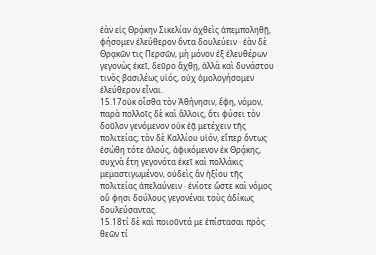ἐὰν εἰς Θρᾴκην Σικελίαν ἀχθεὶς ἀπεμποληθῇ, φήσομεν ἐλεύθερον ὄντα δουλεύειν · ἐὰν δὲ Θρᾳκῶν τις Περσῶν, μὴ μόνον ἐξ ἐλευθέρων γεγονὼς ἐκεῖ, δεῦρο ἄχθῃ, ἀλλὰ καὶ δυνάστου τινὸς βασιλέως υἱός, οὐχ ὁμολογήσομεν ἐλεύθερον εἶναι.
15.17οὐκ οἶσθα τὸν Ἀθήνησιν, ἔφη, νόμον, παρὰ πολλοῖς δὲ καὶ ἄλλοις, ὅτι φύσει τὸν δοῦλον γενόμενον οὐκ ἐᾷ μετέχειν τῆς πολιτείας; τὸν δὲ Καλλίου υἱόν, εἴπερ ὄντως ἐσώθη τότε ἁλούς, ἀφικόμενον ἐκ Θρᾴκης, συχνὰ ἔτη γεγονότα ἐκεῖ καὶ πολλάκις μεμαστιγωμένον, οὐδεὶς ἂν ἠξίου τῆς πολιτείας ἀπελαύνειν · ἐνίοτε ὥστε καὶ νόμος οὔ φησι δούλους γεγονέναι τοὺς ἀδίκως δουλεύσαντας.
15.18τί δὲ καὶ ποιοῦντά με ἐπίστασαι πρὸς θεῶν τί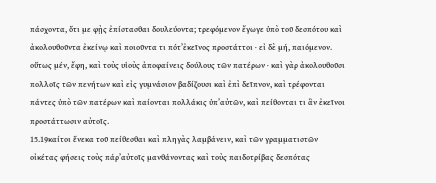πάσχοντα, ὅτι με φῂς ἐπίστασθαι δουλεύοντα; τρεφόμενον ἔγωγε ὑπὸ τοῦ δεσπότου καὶ ἀκολουθοῦντα ἐκείνῳ καὶ ποιοῦντα τι πότ’ἐκεῖνος προστάττοι · εἰ δὲ μή, παιόμενον. οὕτως μέν, ἔφη, καὶ τοὺς υἱοὺς ἀποφαίνεις δούλους τῶν πατέρων · καὶ γὰρ ἀκολουθοῦσι πολλοῖς τῶν πενήτων καὶ εἰς γυμνάσιον βαδίζουσι καὶ ἐπὶ δεῖπνον, καὶ τρέφονται πάντες ὑπὸ τῶν πατέρων καὶ παίονται πολλάκις ὑπ’αὐτῶν, καὶ πείθονται τι ἂν ἐκεῖνοι προστάττωσιν αὐτοῖς.
15.19καίτοι ἕνεκα τοῦ πείθεσθαι καὶ πληγὰς λαμβάνειν, καὶ τῶν γραμματιστῶν οἰκέτας φήσεις τοὺς πάρ’αὐτοῖς μανθάνοντας καὶ τοὺς παιδοτρίβας δεσπότας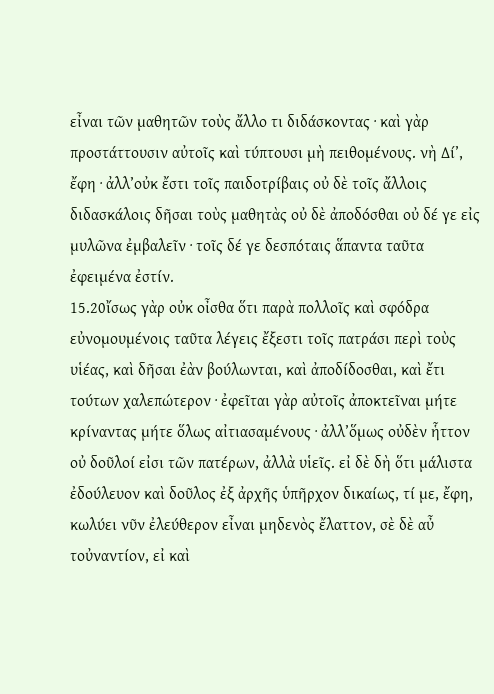εἶναι τῶν μαθητῶν τοὺς ἄλλο τι διδάσκοντας · καὶ γὰρ προστάττουσιν αὐτοῖς καὶ τύπτουσι μὴ πειθομένους. νὴ Δί’, ἔφη · ἀλλ’οὐκ ἔστι τοῖς παιδοτρίβαις οὐ δὲ τοῖς ἄλλοις διδασκάλοις δῆσαι τοὺς μαθητὰς οὐ δὲ ἀποδόσθαι οὐ δέ γε εἰς μυλῶνα ἐμβαλεῖν · τοῖς δέ γε δεσπόταις ἅπαντα ταῦτα ἐφειμένα ἐστίν.
15.20ἴσως γὰρ οὐκ οἶσθα ὅτι παρὰ πολλοῖς καὶ σφόδρα εὐνομουμένοις ταῦτα λέγεις ἔξεστι τοῖς πατράσι περὶ τοὺς υἱέας, καὶ δῆσαι ἐὰν βούλωνται, καὶ ἀποδίδοσθαι, καὶ ἔτι τούτων χαλεπώτερον · ἐφεῖται γὰρ αὐτοῖς ἀποκτεῖναι μήτε κρίναντας μήτε ὅλως αἰτιασαμένους · ἀλλ’ὅμως οὐδὲν ἧττον οὐ δοῦλοί εἰσι τῶν πατέρων, ἀλλὰ υἱεῖς. εἰ δὲ δὴ ὅτι μάλιστα ἐδούλευον καὶ δοῦλος ἐξ ἀρχῆς ὑπῆρχον δικαίως, τί με, ἔφη, κωλύει νῦν ἐλεύθερον εἶναι μηδενὸς ἔλαττον, σὲ δὲ αὖ τοὐναντίον, εἰ καὶ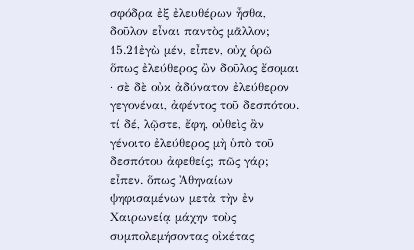σφόδρα ἐξ ἐλευθέρων ἦσθα, δοῦλον εἶναι παντὸς μᾶλλον;
15.21ἐγὼ μέν, εἶπεν, οὐχ ὁρῶ ὅπως ἐλεύθερος ὢν δοῦλος ἔσομαι · σὲ δὲ οὐκ ἀδύνατον ἐλεύθερον γεγονέναι, ἀφέντος τοῦ δεσπότου. τί δέ, λῷστε, ἔφη, οὐθεὶς ἂν γένοιτο ἐλεύθερος μὴ ὑπὸ τοῦ δεσπότου ἀφεθείς; πῶς γάρ; εἶπεν. ὅπως Ἀθηναίων ψηφισαμένων μετὰ τὴν ἐν Χαιρωνείᾳ μάχην τοὺς συμπολεμήσοντας οἰκέτας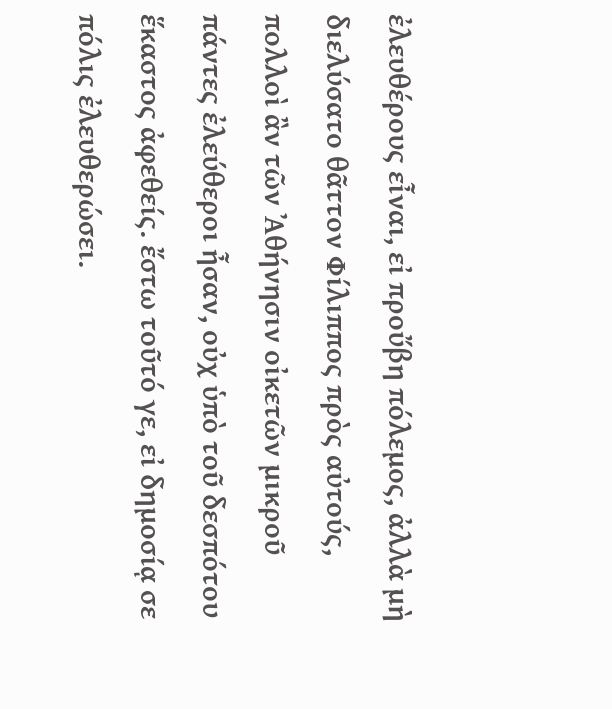ἐλευθέρους εἶναι, εἰ προὔβη πόλεμος, ἀλλὰ μὴ διελύσατο θᾶττον Φίλιππος πρὸς αὐτούς, πολλοὶ ἂν τῶν Ἀθήνησιν οἰκετῶν μικροῦ πάντες ἐλεύθεροι ἦσαν, οὐχ ὑπὸ τοῦ δεσπότου ἕκαστος ἀφεθείς. ἔστω τοῦτό γε, εἰ δημοσίᾳ σε πόλις ἐλευθερώσει.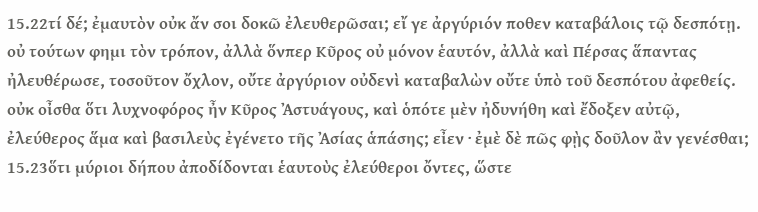15.22τί δέ; ἐμαυτὸν οὐκ ἄν σοι δοκῶ ἐλευθερῶσαι; εἴ γε ἀργύριόν ποθεν καταβάλοις τῷ δεσπότῃ. οὐ τούτων φημι τὸν τρόπον, ἀλλὰ ὅνπερ Κῦρος οὐ μόνον ἑαυτόν, ἀλλὰ καὶ Πέρσας ἅπαντας ἠλευθέρωσε, τοσοῦτον ὄχλον, οὔτε ἀργύριον οὐδενὶ καταβαλὼν οὔτε ὑπὸ τοῦ δεσπότου ἀφεθείς. οὐκ οἶσθα ὅτι λυχνοφόρος ἦν Κῦρος Ἀστυάγους, καὶ ὁπότε μὲν ἠδυνήθη καὶ ἔδοξεν αὐτῷ, ἐλεύθερος ἅμα καὶ βασιλεὺς ἐγένετο τῆς Ἀσίας ἁπάσης; εἶεν · ἐμὲ δὲ πῶς φῂς δοῦλον ἂν γενέσθαι;
15.23ὅτι μύριοι δήπου ἀποδίδονται ἑαυτοὺς ἐλεύθεροι ὄντες, ὥστε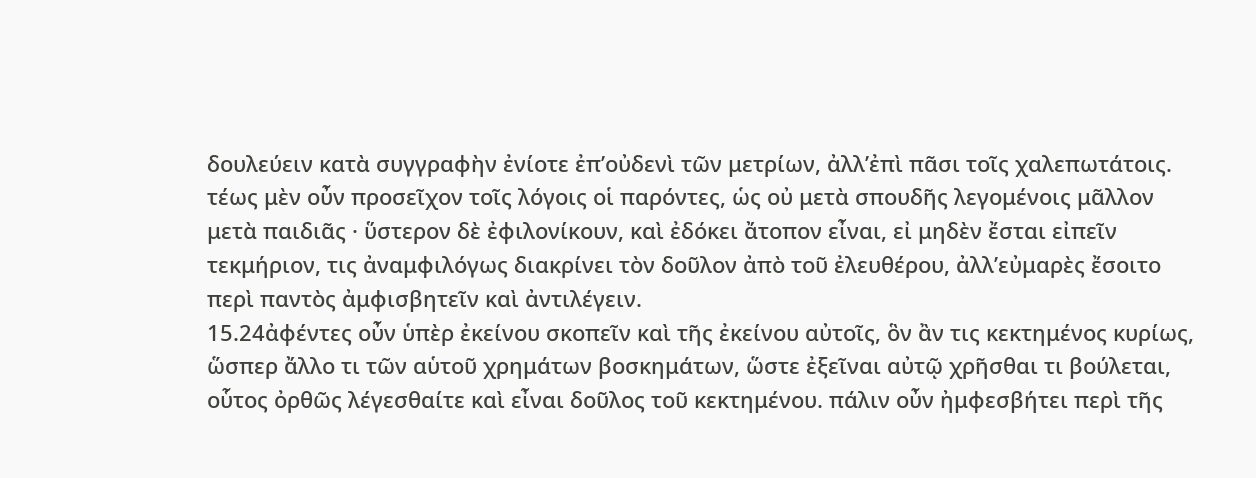δουλεύειν κατὰ συγγραφὴν ἐνίοτε ἐπ’οὐδενὶ τῶν μετρίων, ἀλλ’ἐπὶ πᾶσι τοῖς χαλεπωτάτοις. τέως μὲν οὖν προσεῖχον τοῖς λόγοις οἱ παρόντες, ὡς οὐ μετὰ σπουδῆς λεγομένοις μᾶλλον μετὰ παιδιᾶς · ὕστερον δὲ ἐφιλονίκουν, καὶ ἐδόκει ἄτοπον εἶναι, εἰ μηδὲν ἔσται εἰπεῖν τεκμήριον, τις ἀναμφιλόγως διακρίνει τὸν δοῦλον ἀπὸ τοῦ ἐλευθέρου, ἀλλ’εὐμαρὲς ἔσοιτο περὶ παντὸς ἀμφισβητεῖν καὶ ἀντιλέγειν.
15.24ἀφέντες οὖν ὑπὲρ ἐκείνου σκοπεῖν καὶ τῆς ἐκείνου αὐτοῖς, ὃν ἂν τις κεκτημένος κυρίως, ὥσπερ ἄλλο τι τῶν αὑτοῦ χρημάτων βοσκημάτων, ὥστε ἐξεῖναι αὐτῷ χρῆσθαι τι βούλεται, οὗτος ὀρθῶς λέγεσθαίτε καὶ εἶναι δοῦλος τοῦ κεκτημένου. πάλιν οὖν ἠμφεσβήτει περὶ τῆς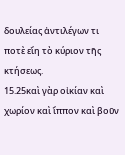δουλείας ἀντιλέγων τι ποτὲ εἴη τὸ κύριον τῆς κτήσεως.
15.25καὶ γὰρ οἰκίαν καὶ χωρίον καὶ ἵππον καὶ βοῦν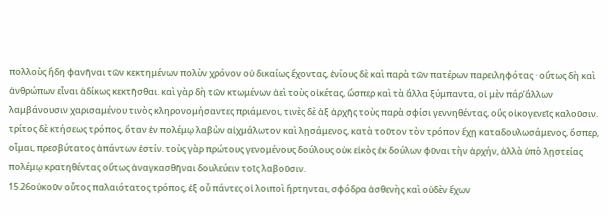πολλοὺς ἤδη φανῆναι τῶν κεκτημένων πολὺν χρόνον οὐ δικαίως ἔχοντας, ἐνίους δὲ καὶ παρὰ τῶν πατέρων παρειληφότας · οὕτως δὴ καὶ ἀνθρώπων εἶναι ἀδίκως κεκτῆσθαι. καὶ γὰρ δὴ τῶν κτωμένων ἀεὶ τοὺς οἰκέτας, ὥσπερ καὶ τὰ ἄλλα ξύμπαντα, οἱ μὲν πάρ’ἄλλων λαμβάνουσιν χαρισαμένου τινὸς κληρονομήσαντες πριάμενοι, τινὲς δὲ ἀξ ἀρχῆς τοὺς παρὰ σφίσι γεννηθέντας, οὓς οἰκογενεῖς καλοῦσιν. τρίτος δὲ κτήσεως τρόπος, ὅταν ἐν πολέμῳ λαβὼν αἰχμάλωτον καὶ λῃσάμενος, κατὰ τοῦτον τὸν τρόπον ἔχῃ καταδουλωσάμενος, ὅσπερ, οἶμαι, πρεσβύτατος ἁπάντων ἐστίν. τοὺς γὰρ πρώτους γενομένους δούλους οὐκ εἰκὸς ἐκ δούλων φῦναι τὴν ἀρχήν, ἀλλὰ ὑπὸ λῃστείας πολέμῳ κρατηθέντας οὕτως ἀναγκασθῆναι δουλεύειν τοῖς λαβοῦσιν.
15.26οὐκοῦν οὗτος παλαιότατος τρόπος, ἐξ οὗ πάντες οἱ λοιποὶ ἤρτηνται, σφόδρα ἀσθενὴς καὶ οὐδὲν ἔχων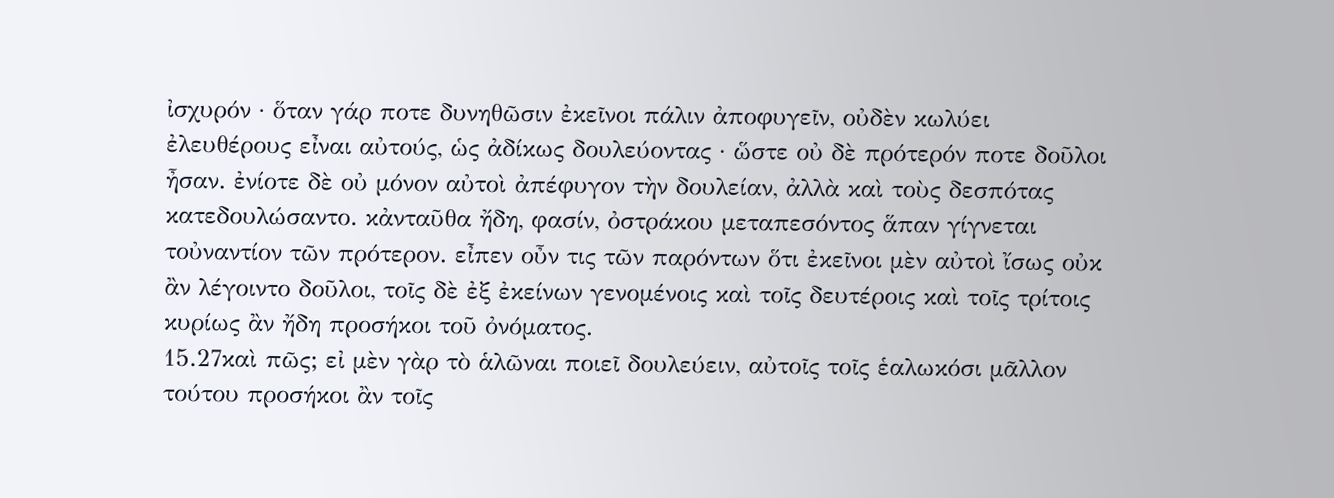ἰσχυρόν · ὅταν γάρ ποτε δυνηθῶσιν ἐκεῖνοι πάλιν ἀποφυγεῖν, οὐδὲν κωλύει ἐλευθέρους εἶναι αὐτούς, ὡς ἀδίκως δουλεύοντας · ὥστε οὐ δὲ πρότερόν ποτε δοῦλοι ἦσαν. ἐνίοτε δὲ οὐ μόνον αὐτοὶ ἀπέφυγον τὴν δουλείαν, ἀλλὰ καὶ τοὺς δεσπότας κατεδουλώσαντο. κἀνταῦθα ἤδη, φασίν, ὀστράκου μεταπεσόντος ἅπαν γίγνεται τοὐναντίον τῶν πρότερον. εἶπεν οὖν τις τῶν παρόντων ὅτι ἐκεῖνοι μὲν αὐτοὶ ἴσως οὐκ ἂν λέγοιντο δοῦλοι, τοῖς δὲ ἐξ ἐκείνων γενομένοις καὶ τοῖς δευτέροις καὶ τοῖς τρίτοις κυρίως ἂν ἤδη προσήκοι τοῦ ὀνόματος.
15.27καὶ πῶς; εἰ μὲν γὰρ τὸ ἁλῶναι ποιεῖ δουλεύειν, αὐτοῖς τοῖς ἑαλωκόσι μᾶλλον τούτου προσήκοι ἂν τοῖς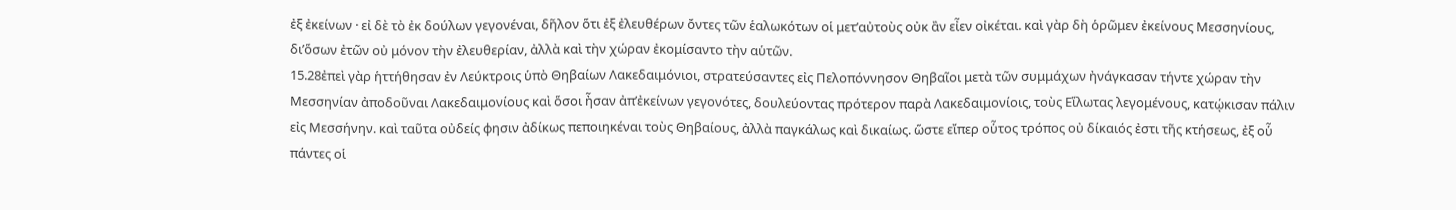ἐξ ἐκείνων · εἰ δὲ τὸ ἐκ δούλων γεγονέναι, δῆλον ὅτι ἐξ ἐλευθέρων ὄντες τῶν ἑαλωκότων οἱ μετ’αὐτοὺς οὐκ ἂν εἶεν οἰκέται. καὶ γὰρ δὴ ὁρῶμεν ἐκείνους Μεσσηνίους, δι’ὅσων ἐτῶν οὐ μόνον τὴν ἐλευθερίαν, ἀλλὰ καὶ τὴν χώραν ἐκομίσαντο τὴν αὑτῶν.
15.28ἐπεὶ γὰρ ἡττήθησαν ἐν Λεύκτροις ὑπὸ Θηβαίων Λακεδαιμόνιοι, στρατεύσαντες εἰς Πελοπόννησον Θηβαῖοι μετὰ τῶν συμμάχων ἠνάγκασαν τήντε χώραν τὴν Μεσσηνίαν ἀποδοῦναι Λακεδαιμονίους καὶ ὅσοι ἦσαν ἀπ’ἐκείνων γεγονότες, δουλεύοντας πρότερον παρὰ Λακεδαιμονίοις, τοὺς Εἵλωτας λεγομένους, κατῴκισαν πάλιν εἰς Μεσσήνην. καὶ ταῦτα οὐδείς φησιν ἀδίκως πεποιηκέναι τοὺς Θηβαίους, ἀλλὰ παγκάλως καὶ δικαίως. ὥστε εἴπερ οὗτος τρόπος οὐ δίκαιός ἐστι τῆς κτήσεως, ἐξ οὗ πάντες οἱ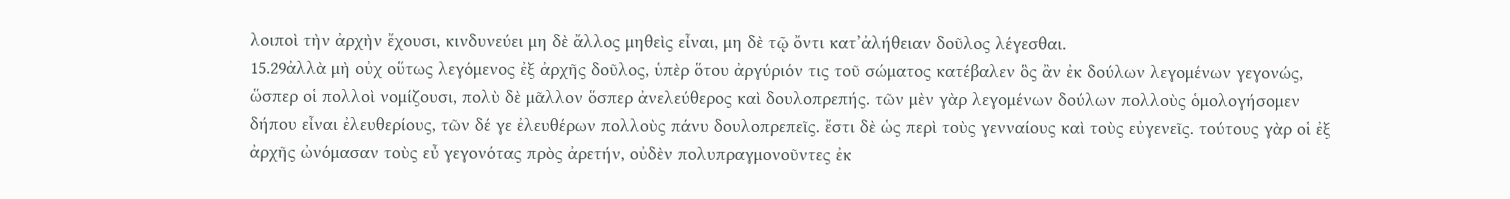λοιποὶ τὴν ἀρχὴν ἔχουσι, κινδυνεύει μη δὲ ἄλλος μηθεὶς εἶναι, μη δὲ τῷ ὄντι κατ’ἀλήθειαν δοῦλος λέγεσθαι.
15.29ἀλλὰ μὴ οὐχ οὕτως λεγόμενος ἐξ ἀρχῆς δοῦλος, ὑπὲρ ὅτου ἀργύριόν τις τοῦ σώματος κατέβαλεν ὃς ἂν ἐκ δούλων λεγομένων γεγονώς, ὥσπερ οἱ πολλοὶ νομίζουσι, πολὺ δὲ μᾶλλον ὅσπερ ἀνελεύθερος καὶ δουλοπρεπής. τῶν μὲν γὰρ λεγομένων δούλων πολλοὺς ὁμολογήσομεν δήπου εἶναι ἐλευθερίους, τῶν δέ γε ἐλευθέρων πολλοὺς πάνυ δουλοπρεπεῖς. ἔστι δὲ ὡς περὶ τοὺς γενναίους καὶ τοὺς εὐγενεῖς. τούτους γὰρ οἱ ἐξ ἀρχῆς ὠνόμασαν τοὺς εὖ γεγονότας πρὸς ἀρετήν, οὐδὲν πολυπραγμονοῦντες ἐκ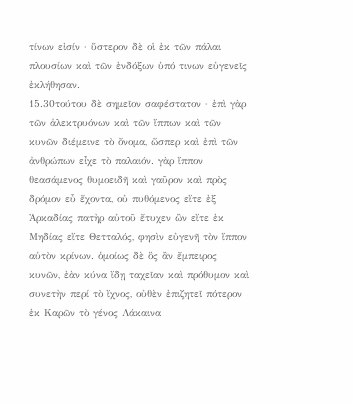τίνων εἰσίν · ὕστερον δὲ οἱ ἐκ τῶν πάλαι πλουσίων καὶ τῶν ἐνδόξων ὑπό τινων εὐγενεῖς ἐκλήθησαν.
15.30τούτου δὲ σημεῖον σαφέστατον · ἐπὶ γὰρ τῶν ἀλεκτρυόνων καὶ τῶν ἵππων καὶ τῶν κυνῶν διέμεινε τὸ ὄνομα, ὥσπερ καὶ ἐπὶ τῶν ἀνθρώπων εἶχε τὸ παλαιόν. γὰρ ἵππον θεασάμενος θυμοειδῆ καὶ γαῦρον καὶ πρὸς δρόμον εὖ ἔχοντα, οὐ πυθόμενος εἴτε ἐξ Ἀρκαδίας πατὴρ αὐτοῦ ἔτυχεν ὢν εἴτε ἐκ Μηδίας εἴτε Θετταλός, φησὶν εὐγενῆ τὸν ἵππον αὐτὸν κρίνων. ὁμοίως δὲ ὃς ἂν ἔμπειρος κυνῶν, ἐὰν κύνα ἴδῃ ταχεῖαν καὶ πρόθυμον καὶ συνετὴν περί τὸ ἴχνος, οὐθὲν ἐπιζητεῖ πότερον ἐκ Καρῶν τὸ γένος Λάκαινα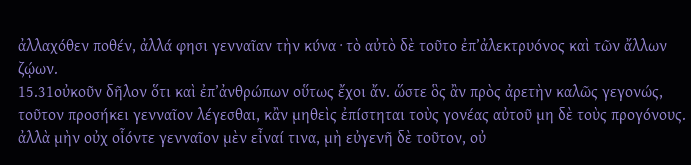ἀλλαχόθεν ποθέν, ἀλλά φησι γενναῖαν τὴν κύνα · τὸ αὐτὸ δὲ τοῦτο ἐπ’ἀλεκτρυόνος καὶ τῶν ἄλλων ζῴων.
15.31οὐκοῦν δῆλον ὅτι καὶ ἐπ’ἀνθρώπων οὕτως ἔχοι ἄν. ὥστε ὃς ἂν πρὸς ἀρετὴν καλῶς γεγονώς, τοῦτον προσήκει γενναῖον λέγεσθαι, κἂν μηθεὶς ἐπίστηται τοὺς γονέας αὐτοῦ μη δὲ τοὺς προγόνους. ἀλλὰ μὴν οὐχ οἷόντε γενναῖον μὲν εἶναί τινα, μὴ εὐγενῆ δὲ τοῦτον, οὐ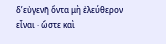δ’εὐγενῆ ὄντα μὴ ἐλεύθερον εἶναι · ὥστε καὶ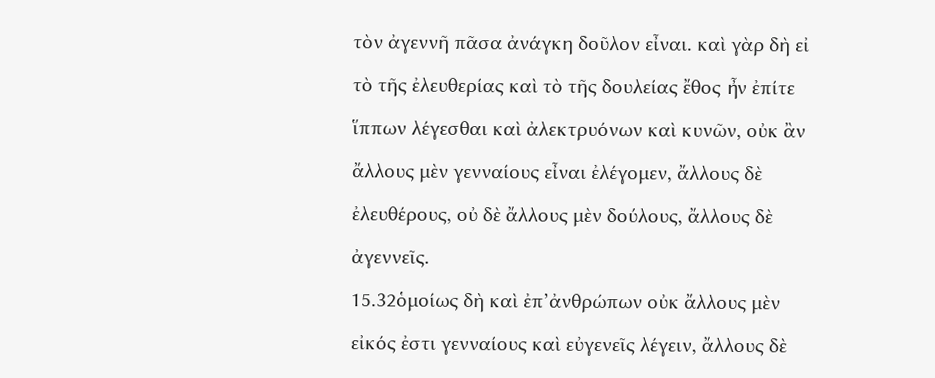τὸν ἀγεννῆ πᾶσα ἀνάγκη δοῦλον εἶναι. καὶ γὰρ δὴ εἰ τὸ τῆς ἐλευθερίας καὶ τὸ τῆς δουλείας ἔθος ἦν ἐπίτε ἵππων λέγεσθαι καὶ ἀλεκτρυόνων καὶ κυνῶν, οὐκ ἂν ἄλλους μὲν γενναίους εἶναι ἐλέγομεν, ἄλλους δὲ ἐλευθέρους, οὐ δὲ ἄλλους μὲν δούλους, ἄλλους δὲ ἀγεννεῖς.
15.32ὁμοίως δὴ καὶ ἐπ’ἀνθρώπων οὐκ ἄλλους μὲν εἰκός ἐστι γενναίους καὶ εὐγενεῖς λέγειν, ἄλλους δὲ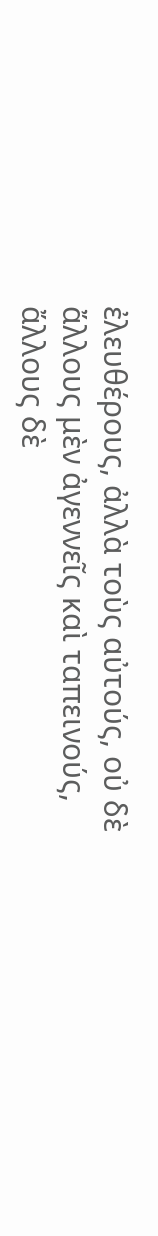ἐλευθέρους, ἀλλὰ τοὺς αὐτούς, οὐ δὲ ἄλλους μὲν ἀγεννεῖς καὶ ταπεινούς, ἄλλους δὲ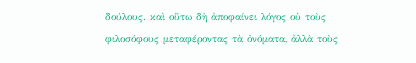δούλους. καὶ οὕτω δὴ ἀποφαίνει λόγος οὐ τοὺς φιλοσόφους μεταφέροντας τὰ ὀνόματα, ἀλλὰ τοὺς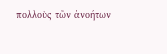πολλοὺς τῶν ἀνοήτων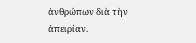ἀνθρώπων διὰ τὴν ἀπειρίαν.